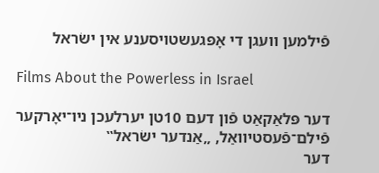פֿילמען וועגן די אָפּגעשטויסענע אין ישׂראל

Films About the Powerless in Israel

דער פּלאַקאַט פֿון דעם 10טן יערלעכן ניו־יאָרקער פֿילם־פֿעסטיוואַל, „אַנדער ישׂראל‟
דער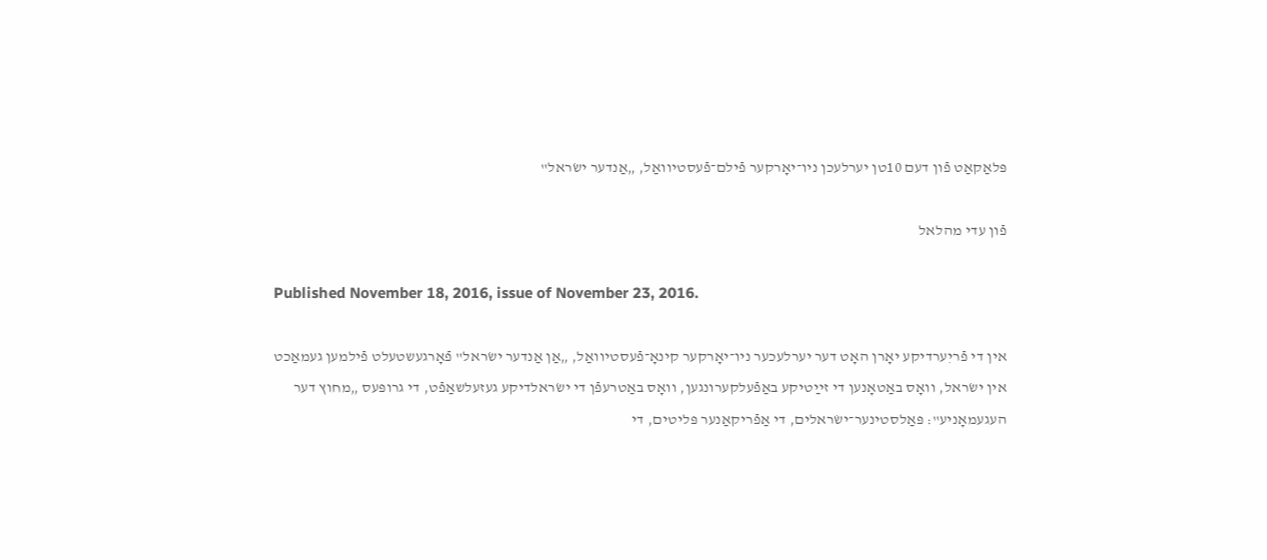פּלאַקאַט פֿון דעם 10טן יערלעכן ניו־יאָרקער פֿילם־פֿעסטיוואַל, „אַנדער ישׂראל‟

פֿון עדי מהלאל

Published November 18, 2016, issue of November 23, 2016.

אין די פֿריִערדיקע יאָרן האָט דער יערלעכער ניו־יאָרקער קינאָ־פֿעסטיוואַל, „אַן אַנדער ישׂראל‟ פֿאָרגעשטעלט פֿילמען געמאַכט אין ישׂראל, וואָס באַטאָנען די זײַטיקע באַפֿעלקערונגען, וואָס באַטרעפֿן די ישׂראלדיקע געזעלשאַפֿט, די גרופּעס „מחוץ דער העגעמאָניע‟: פּאַלסטינער־ישׂראלים, די אַפֿריקאַנער פּליטים, די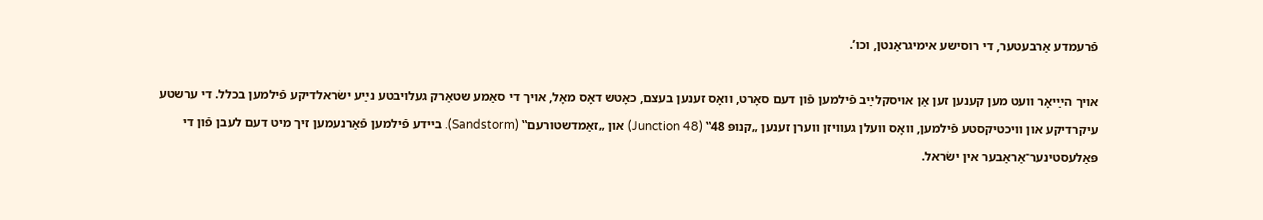פֿרעמדע אַרבעטער, די רוסישע אימיגראַנטן, וכו’.

אויך הײַיאָר וועט מען קענען זען אַן אויסקלײַב פֿילמען פֿון דעם סאָרט, וואָס זענען בעצם, כאָטש דאָס מאָל, אויך די סאַמע שטאַרק געלויבטע נײַע ישׂראלדיקע פֿילמען בכלל. די ערשטע עיקרדיקע און וויכטיקסטע פֿילמען, וואָס וועלן געוויזן ווערן זענען „קנופּ 48‟ (Junction 48) און „זאַמדשטורעם‟ (Sandstorm). ביידע פֿילמען פֿאַרנעמען זיך מיט דעם לעבן פֿון די פּאַלעסטינער־אַראַבער אין ישׂראל.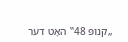„קנופּ 48‟ האָט דער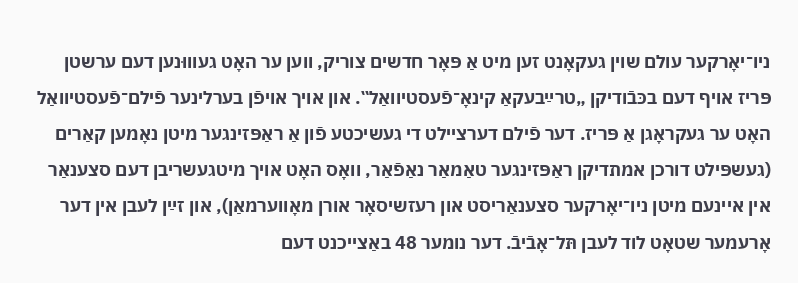ניו־יאָרקער עולם שוין געקאָנט זען מיט אַ פּאָר חדשים צוריק, ווען ער האָט געוווּנען דעם ערשטן פּריז אויף דעם בכּבֿודיקן „טרײַבעקאַ קינאָ־פֿעסטיוואַל‟. און אויך אויפֿן בערלינער פֿילם־פֿעסטיוואַל האָט ער געקראָגן אַ פּריז. דער פֿילם דערציילט די געשיכטע פֿון אַ ראַפּזינגער מיטן נאָמען קאַרים (געשפּילט דורכן אמתדיקן ראַפּזינגער טאַמאַר נאַפֿאַר, וואָס האָט אויך מיטגעשריבן דעם סצענאַר אין איינעם מיטן ניו־יאָרקער סצענאַריסט און רעזשיסאָר אורן מאָווערמאַן), און זײַן לעבן אין דער אָרעמער שטאָט לוד לעבן תּל־אָבֿיבֿ. דער נומער 48 באַצייכנט דעם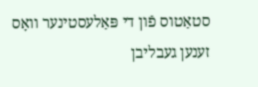סטאַטוס פֿון די פּאַלעסטינער וואָס זענען געבליבן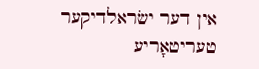אין דער ישׂראלדיקער טעריטאָריע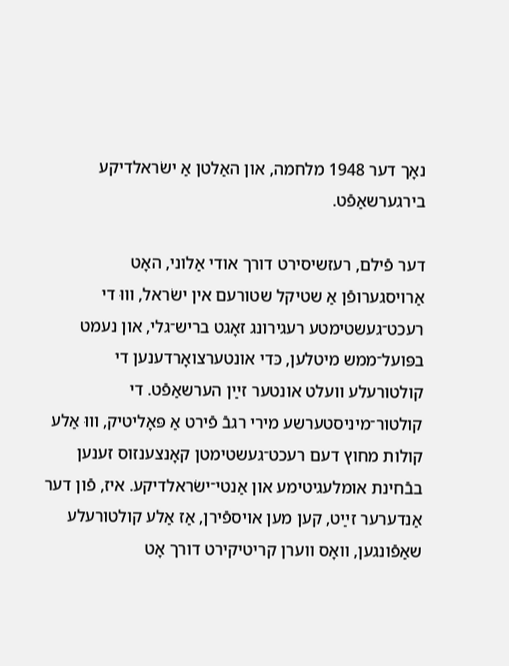נאָך דער 1948 מלחמה, און האַלטן אַ ישׂראלדיקע בירגערשאַפֿט.

דער פֿילם, רעזשיסירט דורך אודי אַלוני, האָט אַרויסגערופֿן אַ שטיקל שטורעם אין ישׂראל, וווּ די רעכט־געשטימטע רעגירונג זאָגט בריש־גלי, און נעמט בפּועל־ממש מיטלען, כּדי אונטערצואָרדענען די קולטורעלע וועלט אונטער זײַן הערשאַפֿט. די קולטור־מיניסטערשע מירי רגבֿ פֿירט אַ פּאָליטיק, וווּ אַלע קולות מחוץ דעם רעכט־געשטימטן קאָנצענזוס זענען בבֿחינת אומלעגיטימע און אַנטי־ישׂראלדיקע. איז, פֿון דער אַנדערער זײַט, קען מען אויספֿירן, אַז אַלע קולטורעלע שאַפֿונגען, וואָס ווערן קריטיקירט דורך אָט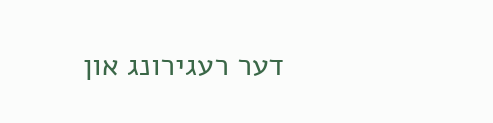דער רעגירונג און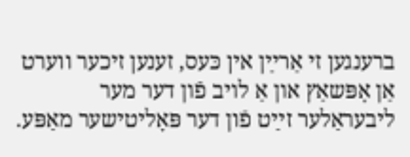ברענגען זי אַרײַן אין כּעס, זענען זיכער ווערט אַן אָפּשאַץ און אַ לויב פֿון דער מער ליבעראַלער זײַט פֿון דער פּאָליטישער מאַפּע.